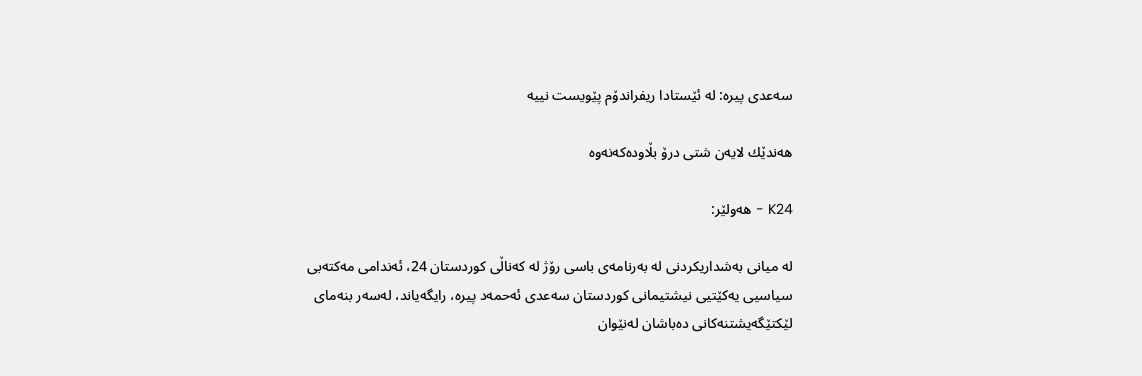سه‌عدی پیره‌: له‌ ئێستادا ریفراندۆم پێویست نییه‌

هه‌ندێك لایه‌ن شتی درۆ بڵاوده‌كه‌نه‌وه‌

K24 - هه‌ولێر:

له‌ میانی به‌شداریكردنی له‌ به‌رنامه‌ی باسی رۆژ له‌ كه‌ناڵی كوردستان 24، ئه‌ندامی مه‌كته‌بی سیاسیی یه‌كێتیی نیشتیمانی كوردستان سه‌عدی ئه‌حمه‌د پیره‌، رایگه‌یاند، له‌سه‌ر بنه‌مای لێكتێگه‌یشتنه‌كانی ده‌باشان له‌نێوان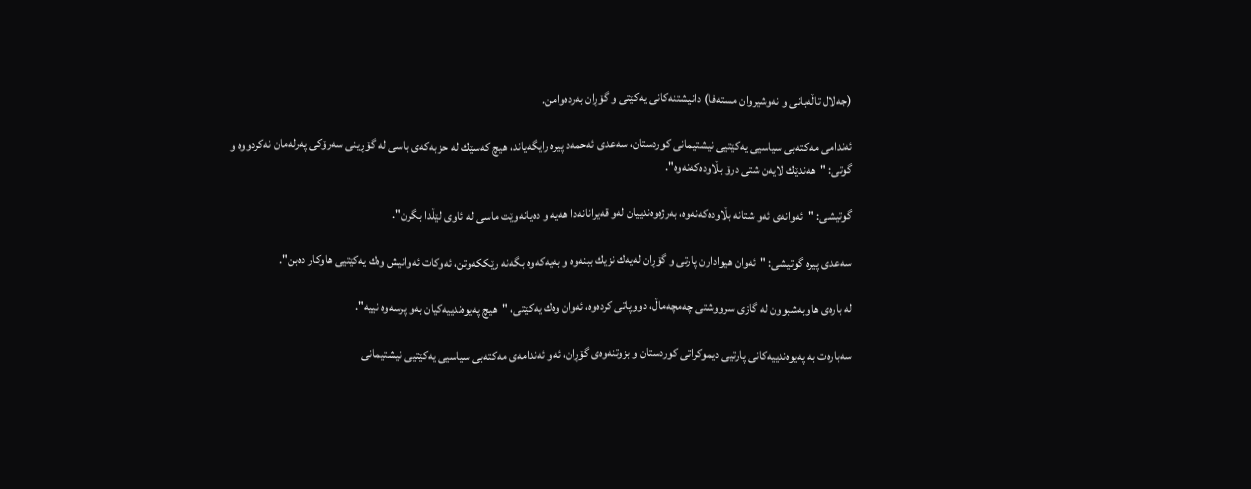(جه‌لال تاڵه‌بانی و نه‌وشیروان مسته‌فا) دانیشتنه‌كانی یه‌كێتی و گۆڕان به‌رده‌وامن.

ئه‌ندامی مه‌كته‌بی سیاسیی یه‌كێتیی نیشتیمانی كوردستان، سه‌عدی ئه‌حمه‌د پیره‌ رایگه‌یاند، هیچ كه‌سێك له‌ حزبه‌كه‌ی باسی له‌ گۆڕینی سه‌رۆكی په‌رله‌مان نه‌كردووه‌ و گوتی: "هه‌ندێك لایه‌ن شتی درۆ بڵاوده‌كه‌نه‌وه‌".

گوتیشی: "ئه‌وانه‌ی ئه‌و شتانه‌ بڵاوده‌كه‌نه‌وه‌، به‌رژه‌وه‌ندییان له‌و قه‌یرانانه‌دا هه‌یه‌ و ده‌یانه‌وێت ماسی له‌ ئاوی لێڵدا بگرن".

سه‌عدی پیره‌ گوتیشی: "ئه‌وان هیوادارن پارتی و گۆڕان له‌یه‌ك نزیك ببنه‌وه‌ و به‌یه‌كه‌وه‌ بگه‌نه‌ رێككه‌وتن، ئه‌وكات ئه‌وانیش وه‌ك یه‌كێتیی هاوكار ده‌بن".

له‌ باره‌ی هاوبه‌شبوون له‌ گازی سرووشتی چه‌مچه‌ماڵ، دووپاتی كرده‌وه‌، ئه‌وان وه‌ك یه‌كێتی، "هیچ په‌یوه‌ندییه‌كیان به‌و پرسه‌وه‌ نییه".

سه‌باره‌ت به‌ په‌یوه‌ندییه‌كانی پارتیی دیموكراتی كوردستان و بزوتنه‌وه‌ی گۆڕان، ئه‌و ئه‌ندامه‌ی مه‌كته‌بی سیاسیی یه‌كێتیی نیشتیمانی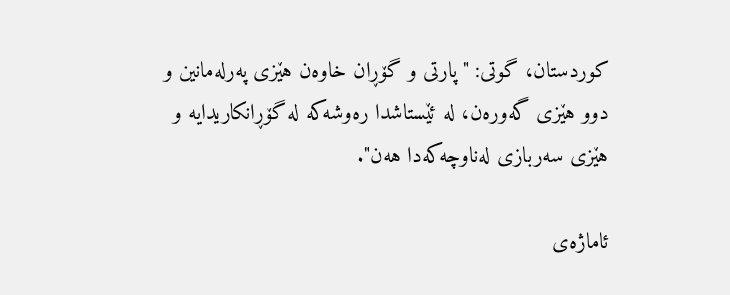كوردستان، گوتی: "پارتی و گۆڕان خاوه‌ن هێزی په‌رله‌مانین و دوو هێزی گه‌وره‌ن، له‌ ئێستاشدا ره‌وشه‌كه‌ له‌ گۆڕانكاریدایه‌ و هێزی سه‌ربازی له‌ناوچه‌كه‌دا هه‌ن".

ئاماژه‌ی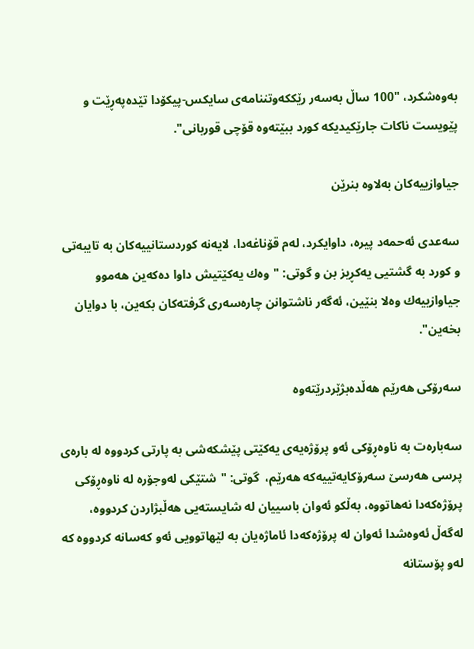به‌وه‌شكرد، "100 ساڵ به‌سه‌ر رێككه‌وتننامه‌ی سایكس-پیكۆدا تێده‌په‌ڕێت و پێویست ناكات جارێكیدیكه‌ كورد ببێته‌وه‌ قۆچی قوربانی".

جیاوازییه‌كان به‌لاوه‌ بنرێن

سه‌عدی ئه‌حمه‌د پیره‌، داوایكرد، له‌م قۆناغه‌دا، لایه‌نه‌ كوردستانییه‌كان به‌ تایبه‌تی و كورد به‌ گشتیی یه‌كڕیز بن و گوتی: "وه‌ك یه‌كێتیش داوا ده‌كه‌ین هه‌موو جیاوازییه‌ك وه‌لا بنێین، ئه‌گه‌ر ناشتوانن چاره‌سه‌ری گرفته‌كان بكه‌ین، با دوایان بخه‌ین".

سه‌رۆكی هه‌رێم هه‌ڵده‌بژێردرێته‌وه‌

سه‌باره‌ت به‌ ناوه‌ڕۆكی ئه‌و پرۆژه‌یه‌ی یه‌كێتی پێشكه‌شی به‌ پارتی كردووه‌ له‌ باره‌ی پرسی هه‌رسێ سه‌رۆكایه‌تییه‌كه‌ هه‌رێم،  گوتی: "شتێكی له‌وجۆره‌ له‌ ناوه‌ڕۆكی پرۆژه‌كه‌دا نه‌هاتووه‌، به‌ڵكو ئه‌وان باسییان له‌ شایسته‌یی هه‌ڵبژاردن كردووه‌، له‌گه‌ڵ ئه‌وه‌شدا ئه‌وان له‌ پرۆژه‌كه‌دا ئاماژه‌یان به‌ لێهاتوویی ئه‌و كه‌سانه‌ كردووه‌ كه‌ له‌و پۆستانه‌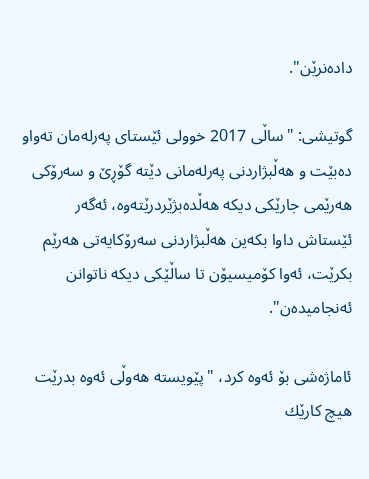داده‌نرێن".

گوتیشی: "ساڵی 2017 خوولی ئێستای په‌رله‌مان ته‌واو ده‌بێت و هه‌ڵبژاردنی په‌رله‌مانی دێته‌ گۆڕێ و سه‌رۆكی هه‌رێمی جارێكی دیكه‌ هه‌ڵده‌بژێردرێته‌وه‌، ئه‌گه‌ر ئێستاش داوا بكه‌ین هه‌ڵبژاردنی سه‌رۆكایه‌تی هه‌رێم بكرێت، ئه‌وا كۆمیسیۆن تا ساڵێكی دیكه‌ ناتوانن ئه‌نجامیده‌ن".

ئاماژه‌شی بۆ ئه‌وه‌ كرد، "پێویسته‌ هه‌وڵی ئه‌وه‌ بدرێت هیچ كارێك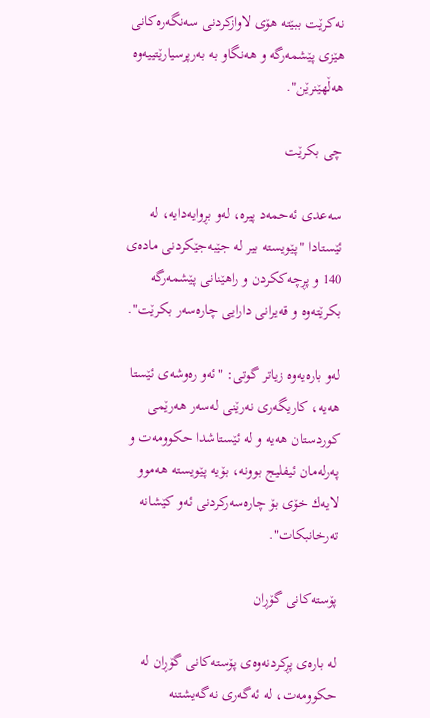نه‌كرێت ببێته‌ هۆی لاوازكردنی سه‌نگه‌ره‌كانی هێزی پێشمه‌رگه‌ و هه‌نگاو به‌ به‌رپرسیارێتییه‌وه‌ هه‌ڵهێنرێن".

چی بكرێت

سه‌عدی ئه‌حمه‌د پیره‌، له‌و بڕوایه‌دایه‌، له‌ ئێستادا "پێویسته‌ بیر له‌ جێبه‌جێكردنی ماده‌ی 140 و پڕچه‌ككردن و راهێنانی پێشمه‌رگه‌ بكرێته‌وه و قه‌یرانی دارایی چاره‌سه‌ر بكرێت".

له‌و باره‌یه‌وه‌ زیاتر گوتی: "ئه‌و ره‌وشه‌ی ئێستا هه‌یه‌، كاریگه‌ری نه‌رێنی له‌سه‌ر هه‌رێمی كوردستان هه‌یه‌ و له‌ ئێستاشدا حكوومه‌ت و په‌رله‌مان ئیفلیج بوونه‌، بۆیه‌ پێویسته‌ هه‌موو لایه‌ك خۆی بۆ چاره‌سه‌ركردنی ئه‌و كێشانه‌ ته‌رخانبكات".

پۆسته‌كانی گۆڕان

له‌ باره‌ی پڕكردنه‌وه‌ی پۆسته‌كانی گۆڕان له‌ حكوومه‌ت، له‌ ئه‌گه‌ری نه‌گه‌یشتنه‌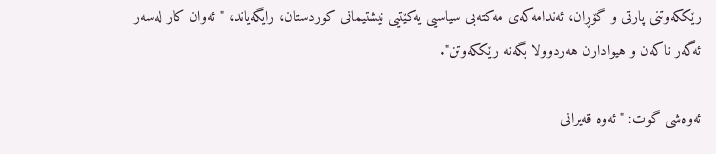رێككه‌وتنی پارتی و گۆڕان، ئه‌ندامه‌كه‌ی مه‌كته‌بی سیاسیی یه‌كێتیی نیشتیمانی كوردستان، رایگه‌یاند، "ئه‌وان كار له‌سه‌ر ئه‌گه‌ر ناكه‌ن و هیوادارن هه‌ردوولا بگه‌نه‌ رێككه‌وتن".

ئه‌وه‌شی گوت: "ئه‌وه‌ قه‌یرانی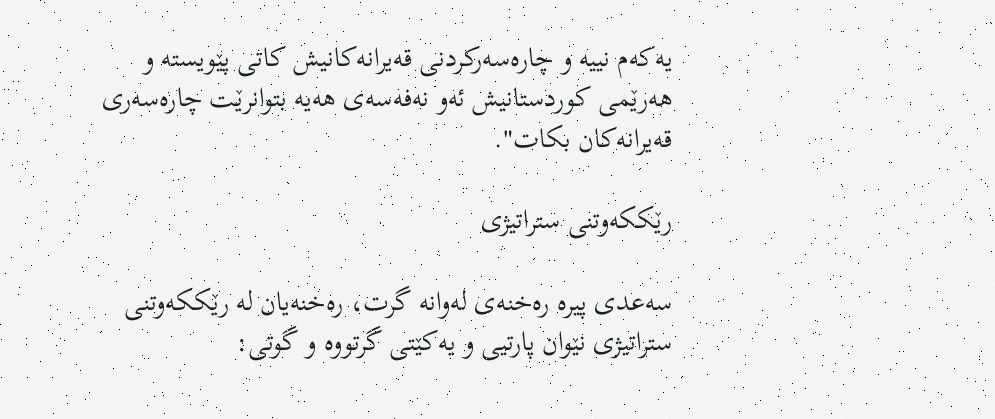یه‌كه‌م نییه‌ و چاره‌سه‌ركردنی قه‌یرانه‌كانیش كاتی پێویسته‌ و هه‌رێمی كوردستانیش ئه‌و نه‌فه‌سه‌ی هه‌یه‌ بتوانرێت چاره‌سه‌ری قه‌یرانه‌كان بكات".

رێككه‌وتنی ستراتیژی

سه‌عدی پیره‌ ره‌خنه‌ی له‌وانه‌ گرت، ره‌خنه‌یان له‌ رێككه‌وتنی ستراتیژی نێوان پارتیی و یه‌كێتی گرتووه‌ و گوتی: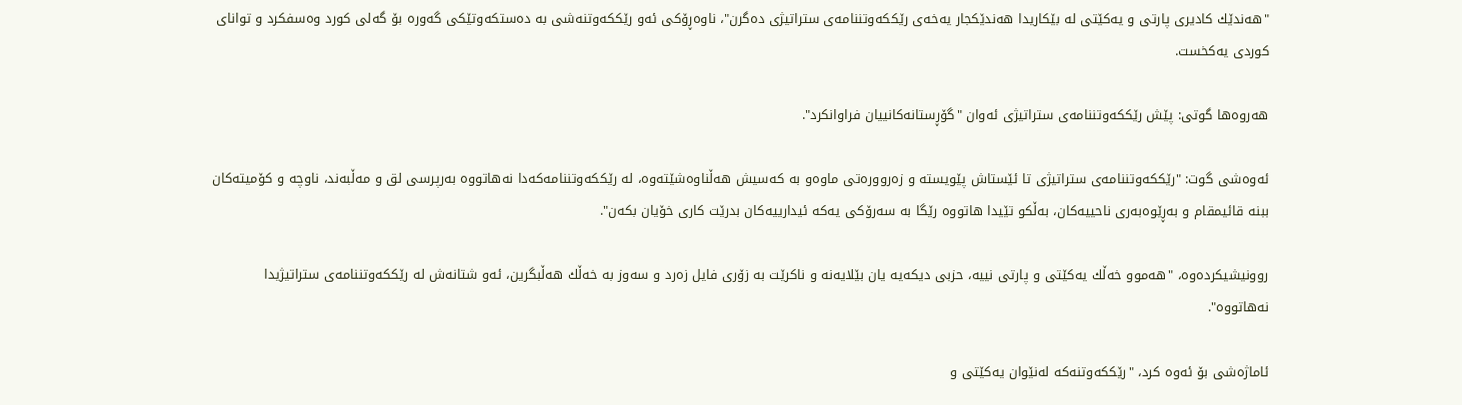"هه‌ندێك كادیری پارتی و یه‌كێتی له‌ بێكاریدا هه‌ندێكجار یه‌خه‌ی رێككه‌وتننامه‌ی ستراتیژی ده‌گرن"، ناوه‌ڕۆكی ئه‌و رێككه‌وتنه‌شی به‌ ده‌ستكه‌وتێكی گه‌وره‌ بۆ گه‌لی كورد وه‌سفكرد و توانای كوردی یه‌كخست.

هه‌روه‌ها گوتی: پێش رێككه‌وتننامه‌ی ستراتیژی ئه‌وان "گۆڕستانه‌كانییان فراوانكرد".

ئه‌وه‌شی گوت: "رێككه‌وتننامه‌ی ستراتیژی تا ئێستاش پێویسته‌ و ‌زه‌رووره‌تی ماوه‌و به‌ كه‌سیش هه‌ڵناوه‌شێته‌وه‌، له‌ رێككه‌وتننامه‌كه‌دا نه‌هاتووه‌ به‌رپرسی لق و مه‌ڵبه‌ند، ناوچه‌ و كۆمیته‌كان ببنه‌ قائیمقام و به‌ڕێوه‌به‌ری ناحییه‌كان، به‌ڵكو تێیدا هاتووه‌ رێگا به‌ سه‌رۆكی یه‌كه‌ ئیدارییه‌كان بدرێت كاری خۆیان بكه‌ن".

روونیشیكرده‌وه‌، "هه‌موو خه‌ڵك یه‌كێتی و پارتی نییه‌، حزبی دیكه‌یه‌ یان بێلایه‌نه‌ و ناكرێت به‌ زۆری فایل زه‌رد و سه‌وز به‌ خه‌ڵك هه‌ڵبگرین، ئه‌و شتانه‌ش له‌ رێككه‌وتننامه‌ی ستراتیژیدا نه‌هاتووه".

ئاماژه‌شی بۆ ئه‌وه‌ كرد، "رێككه‌وتنه‌كه‌ له‌نێوان یه‌كێتی و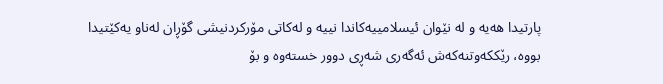پارتیدا هه‌یه‌ و له‌ نێوان ئیسلامییه‌كاندا نییه‌ و له‌كاتی مۆركردنیشی گۆڕان له‌ناو یه‌كێتیدا بووه‌، رێككه‌وتنه‌كه‌ش ئه‌گه‌ری شه‌ڕی دوور خسته‌وه‌ و بۆ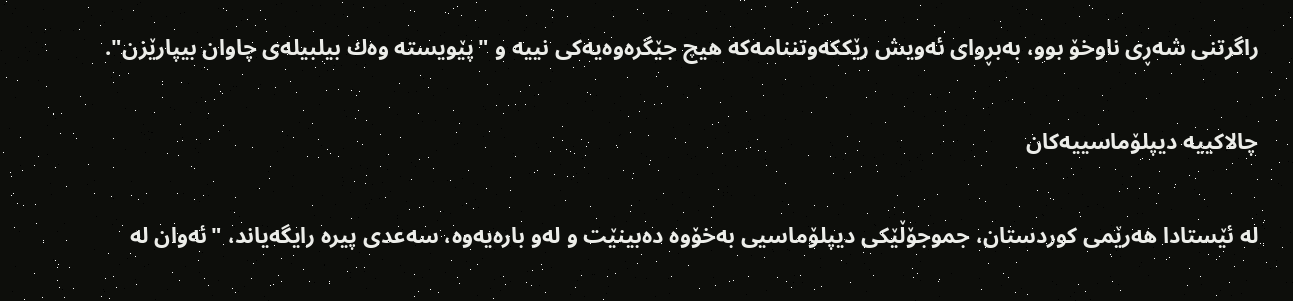راگرتنی شه‌ڕی ناوخۆ بوو، به‌بڕوای ئه‌ویش رێككه‌وتننامه‌كه‌ هیچ جێگره‌وه‌یه‌كی نییه‌ و "پێویسته‌ وه‌ك بیلبیله‌ی چاوان بیپارێزن".

چالاكییه‌ دیپلۆماسییه‌كان

له‌ ئێستادا هه‌رێمی كوردستان، جموجۆڵێكی دیپلۆماسیی به‌خۆوه‌ ده‌بینێت و له‌و باره‌یه‌وه‌، سه‌عدی پیره‌ رایگه‌یاند، "ئه‌وان له‌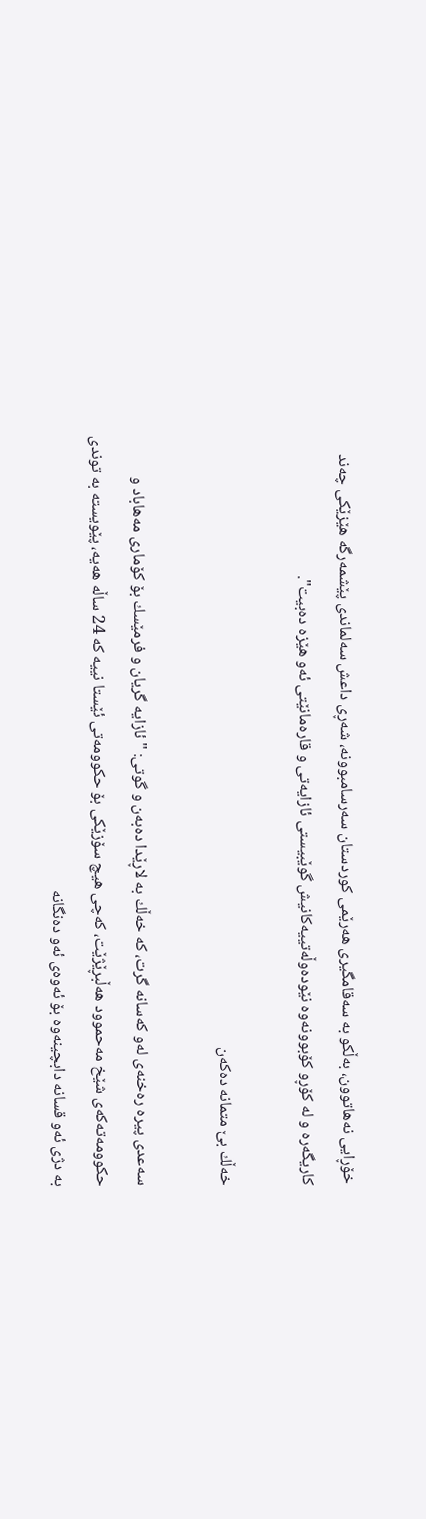خۆڕایی نه‌هاتوون، به‌ڵكو به‌ سه‌قامگیری هه‌رێمی كوردستان سه‌رسامبوونه‌، شه‌ڕی داعش سه‌لماندی پێشمه‌رگه‌ هێزێكی چه‌ند كاریگه‌ره‌ و له‌ كۆڕو كۆبوونه‌وه‌ نێوده‌وڵه‌تییه‌كانیش گوێبیستی ئازایه‌تی و قاره‌مانێتی ئه‌و هێزه‌ ده‌بیت".

خه‌ڵك بێ متمانه‌ ده‌كه‌ن

سه‌عدی پیره‌ ره‌خنه‌ی له‌و كه‌سانه‌ گرت، كه‌ خه‌ڵك به‌ لاڕێدا ده‌به‌ن و گوتی: "ئازایه‌ گریان و فرمێسك بۆ كۆماری مه‌هاباد و حكوومه‌ته‌كه‌ی شێخ مه‌حموود هه‌ڵبڕێژێت، كه‌چی هیچ سۆزێكی بۆ حكوومه‌تی ئێستا نییه‌ كه‌ 24 ساڵه‌ هه‌یه‌، پێویسته‌ به‌ توندی به‌ دژی ئه‌و قسانه‌ دابچینه‌وه‌ بۆ ئه‌وه‌ی ئه‌و ده‌نگانه‌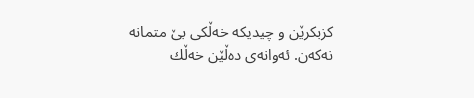كزبكرێن و چیدیكه‌ خه‌ڵكی بێ متمانه‌ نه‌كه‌ن. ئه‌وانه‌ی ده‌ڵێن خه‌ڵك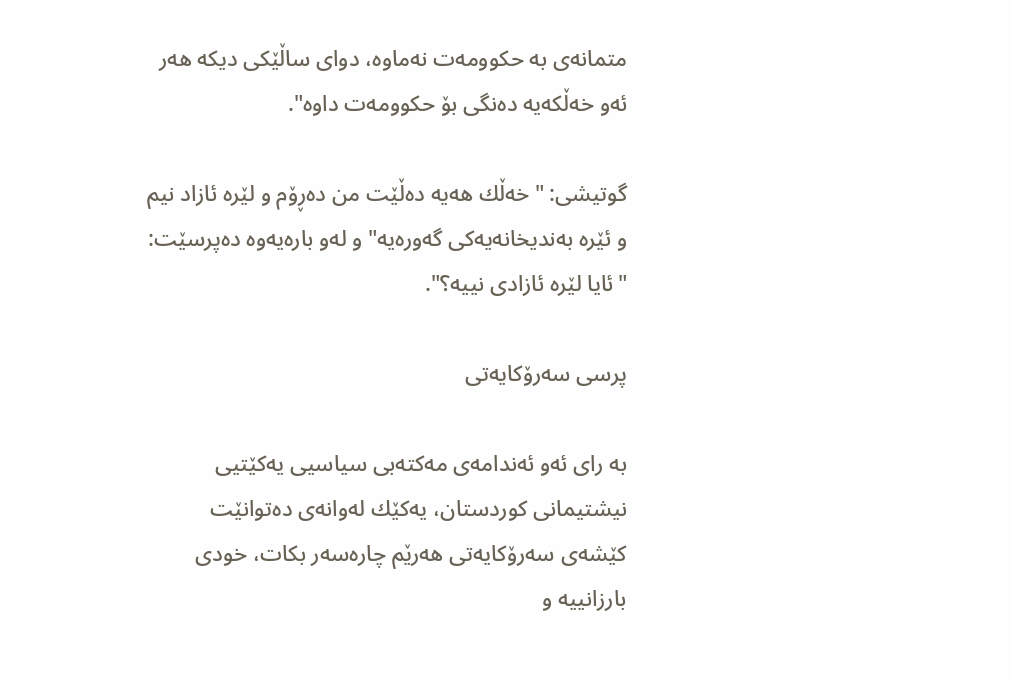متمانه‌ی به‌ حكوومه‌ت نه‌ماوه‌، دوای ساڵێكی دیكه‌ هه‌ر ئه‌و خه‌ڵكه‌یه‌ ده‌نگی بۆ حكوومه‌ت داوه‌".

گوتیشی: "خه‌ڵك هه‌یه‌ ده‌ڵێت من ده‌ڕۆم و لێره‌ ئازاد نیم و ئێره‌ به‌ندیخانه‌یه‌كی گه‌وره‌یه" و له‌و باره‌یه‌وه‌ ده‌پرسێت: "ئایا لێره‌ ئازادی نییه‌؟".

پرسی سه‌رۆكایه‌تی

به‌ رای ئه‌و ئه‌ندامه‌ی مه‌كته‌بی سیاسیی یه‌كێتیی نیشتیمانی كوردستان، یه‌كێك له‌وانه‌ی ده‌توانێت كێشه‌ی سه‌رۆكایه‌تی هه‌رێم چاره‌سه‌ر بكات، خودی بارزانییه‌ و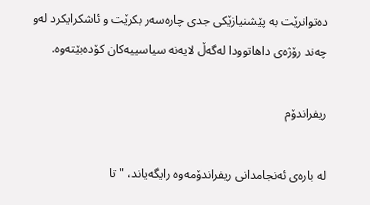ده‌توانرێت به‌ پێشنیازێكی جدی چاره‌سه‌ر بكرێت و ئاشكرایكرد له‌و چه‌ند رۆژه‌ی داهاتوودا له‌گه‌ڵ لایه‌نه‌ سیاسییه‌كان كۆده‌بێته‌وه‌.

ریفراندۆم

له‌ باره‌ی ئه‌نجامدانی ریفراندۆمه‌وه‌ رایگه‌یاند، "تا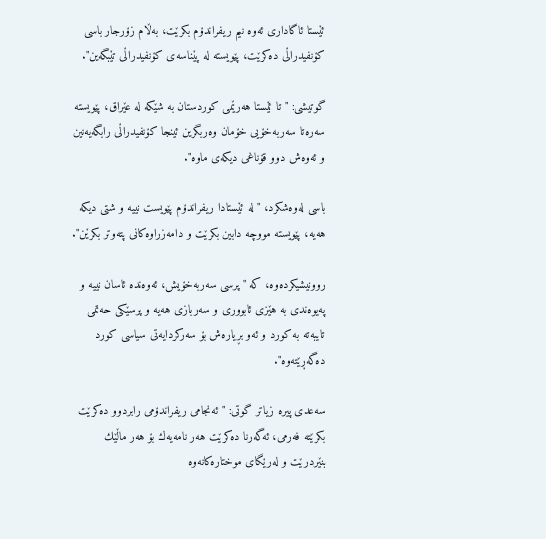ئێستا ئاگاداری ئه‌وه‌ نیم ریفراندۆم بكرێت، به‌ڵام زۆرجار باسی كۆنفیدراڵی ده‌كرێت، پێویسته‌ له‌ پێناسه‌ی كۆنفیدراڵی تێبگه‌ین".

گوتیشی: "تا ئێستا هه‌رێمی كوردستان به‌ شێكه‌ له‌ عێراق، پێویسته‌ سه‌ره‌تا سه‌ربه‌خۆیی خۆمان وه‌ربگرین ئینجا كۆنفیدراڵی رابگه‌یه‌نین و ئه‌وه‌ش دوو قۆناغی دیكه‌ی ماوه".

باسی له‌وه‌شكرد، "له‌ ئێستادا ریفراندۆم پێویست نییه‌ و شتی دیكه‌ هه‌یه‌، پێویسته‌ مووچه‌ دابین بكرێت و دامه‌زراوه‌كانی پته‌وتر بكرێن".

روونیشیكرده‌وه‌، كه‌ "پرسی سه‌ربه‌خۆیش، ئه‌وه‌نده‌ ئاسان نییه‌ و په‌یوه‌ندی به‌ هێزی ئابووری و سه‌ربازی هه‌یه‌ و پرسێكی حه‌تمی تایبه‌ته‌ به‌ كورد و ئه‌و بڕیاره‌ش بۆ سه‌ركردایه‌تی سیاسی كورد ده‌گه‌ڕێته‌وه".

سه‌عدی پیره‌ زیاتر گوتی: "ئه‌نجامی ریفراندۆمی رابردوو ده‌كرێت بكرێته‌ فه‌رمی، ئه‌گه‌رنا ده‌كرێت هه‌ر نامه‌یه‌ك بۆ هه‌ر ماڵێك بنێردرێت و له‌رێگای موختاره‌كانه‌وه‌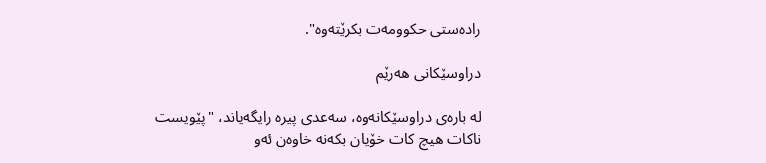راده‌ستی حكوومه‌ت بكرێته‌وه".

دراوسێكانی هه‌رێم

له‌ باره‌ی دراوسێكانه‌وه‌، سه‌عدی پیره‌ رایگه‌یاند، "پێویست ناكات هیچ كات خۆیان بكه‌نه‌ خاوه‌ن ئه‌و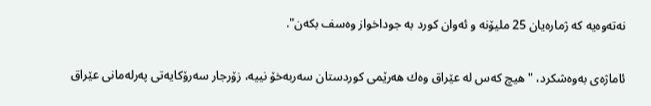نه‌ته‌وه‌یه‌ كه‌ ژماره‌یان 25 ملیۆنه‌ و ئه‌وان كورد به‌ جوداخواز وه‌سف بكه‌ن".

ئاماژه‌ی به‌وه‌شكرد، "هیچ كه‌س له‌ عێراق وه‌ك هه‌رێمی كوردستان سه‌ربه‌خۆ نییه‌، زۆرجار سه‌رۆكایه‌تی په‌رله‌مانی عێراق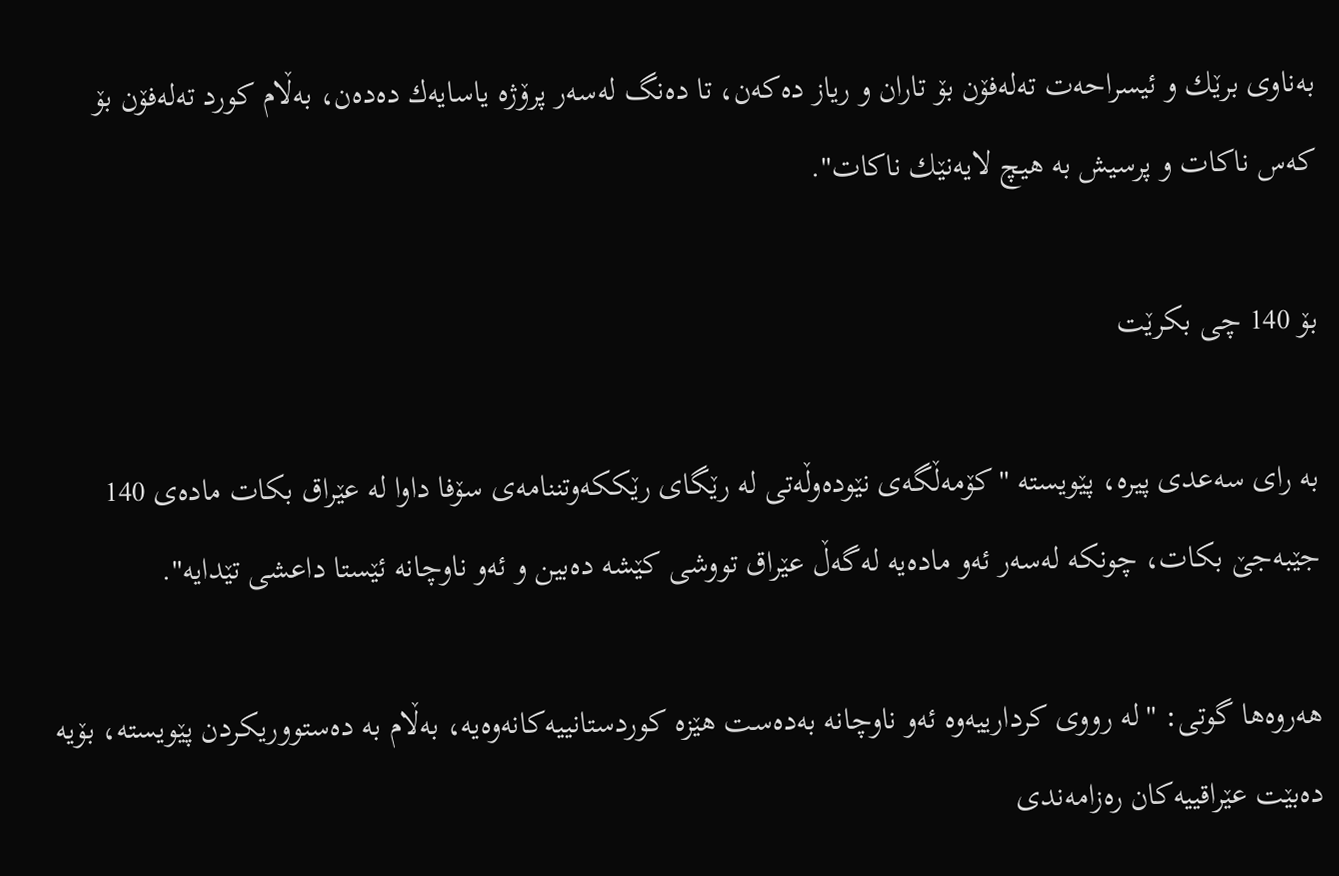به‌ناوی برێك و ئیسراحه‌ت ته‌له‌فۆن بۆ تاران و ریاز ده‌كه‌ن، تا ده‌نگ له‌سه‌ر پرۆژه‌ یاسایه‌ك ده‌ده‌ن، به‌ڵام كورد ته‌له‌فۆن بۆ كه‌س ناكات و پرسیش به‌ هیچ لایه‌نێك ناكات".

بۆ 140 چی بكرێت

به‌ رای سه‌عدی پیره‌، پێویسته‌ "كۆمه‌ڵگه‌ی نێوده‌وڵه‌تی له‌ رێگای رێككه‌وتننامه‌ی سۆفا داوا له‌ عێراق بكات ماده‌ی 140 جێبه‌جێ بكات، چونكه‌ له‌سه‌ر ئه‌و ماده‌یه‌ له‌گه‌ڵ عێراق تووشی كێشه‌ ده‌بین و ئه‌و ناوچانه‌ ئێستا داعشی تێدایه‌".

هه‌روه‌ها گوتی: "له‌ رووی كردارییه‌وه‌ ئه‌و ناوچانه‌ به‌ده‌ست هێزه‌ كوردستانییه‌كانه‌وه‌یه‌، به‌ڵام به‌ ده‌ستووریكردن پێویسته‌، بۆیه‌ ده‌بێت عێراقییه‌كان ره‌زامه‌ندی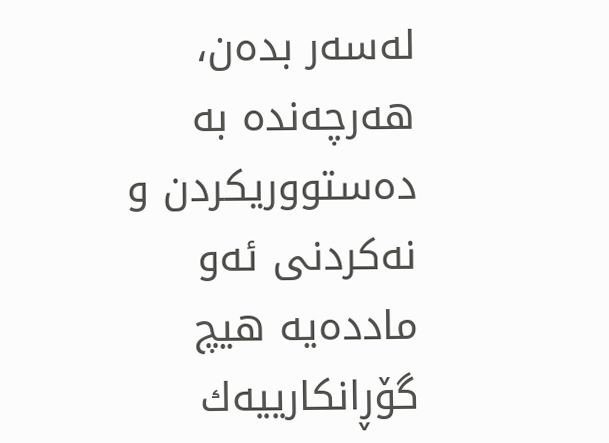له‌سه‌ر بده‌ن، هه‌رچه‌نده‌ به‌ ده‌ستووریكردن و نه‌كردنی ئه‌و مادده‌یه‌ هیچ گۆڕانكارییه‌ك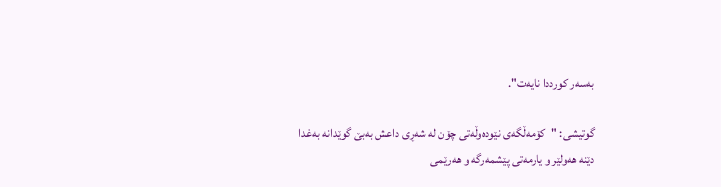به‌سه‌ر كورددا نایه‌ت".

گوتیشی: "كۆمه‌ڵگه‌ی نێوده‌وڵه‌تی چۆن له‌ شه‌ڕی داعش به‌بێ گوێدانه‌ به‌غدا دێنه‌ هه‌ولێر و یارمه‌تی پێشمه‌رگه‌ و هه‌رێمی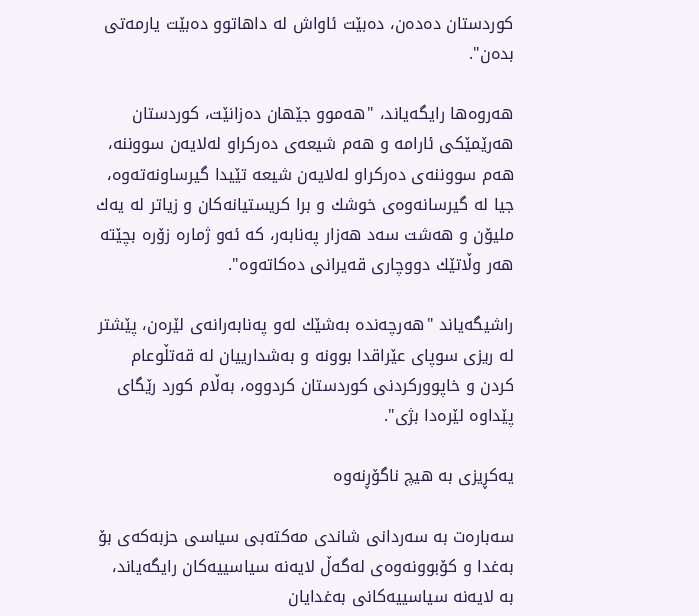كوردستان ده‌ده‌ن، ده‌بێت ئاواش له‌ داهاتوو ده‌بێت یارمه‌تی بده‌ن".

هه‌روه‌ها رایگه‌یاند، "هه‌موو جێهان ده‌زانێت، كوردستان هه‌رێمێكی ئارامه‌ و هه‌م شیعه‌ی ده‌ركراو له‌لایه‌ن سووننه‌، هه‌م سووننه‌ی ده‌ركراو له‌لایه‌ن شیعه‌ تێیدا گیرساونه‌ته‌وه‌، جیا له‌ گیرسانه‌وه‌ی خوشك و برا كریستیانه‌كان و زیاتر له‌ یه‌ك ملیۆن و هه‌شت سه‌د هه‌زار په‌نابه‌ر، كه‌ ئه‌و ژماره‌ زۆره‌ بچێته‌ هه‌ر وڵاتێك دووچاری قه‌یرانی ده‌كاته‌وه".

راشیگه‌یاند "هه‌رچه‌نده‌ به‌شێك له‌و په‌نابه‌رانه‌ی لێره‌ن، پێشتر له‌ ریزی سوپای عێراقدا بوونه‌ و به‌شدارییان له‌ قه‌تڵوعام كردن و خاپووركردنی كوردستان كردووه‌، به‌ڵام كورد رێگای پێداوه‌ لێره‌دا بژی".

یه‌كڕیزی به‌ هیچ ناگۆڕنه‌وه‌

سه‌باره‌ت به‌ سه‌ردانی شاندی مه‌كته‌بی سیاسی حزبه‌كه‌ی بۆ به‌غدا و كۆبوونه‌وه‌ی له‌گه‌ڵ لایه‌نه‌ سیاسییه‌كان رایگه‌یاند، به‌ لایه‌نه‌ سیاسییه‌كانی به‌غدایان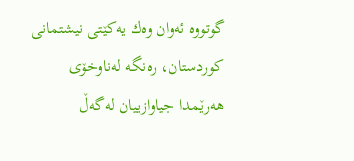گوتووه‌ ئه‌وان وه‌ك یه‌كێتی نیشتمانی كوردستان، ره‌نگه‌ له‌ناوخۆی هه‌رێمدا جیاوازییان له‌گه‌ڵ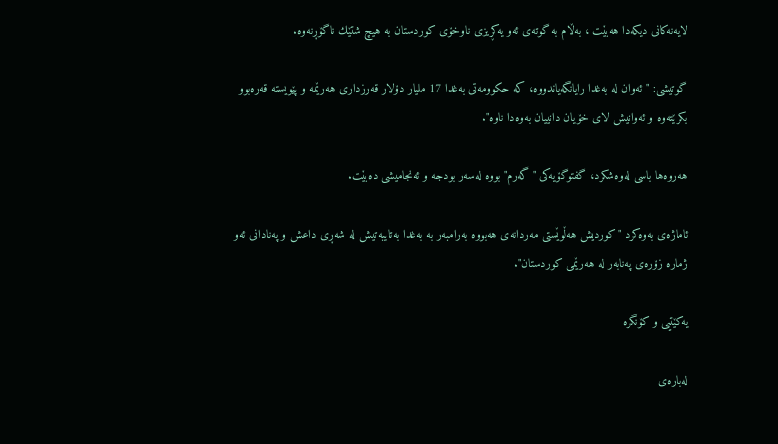لایه‌نه‌كانی دیكه‌دا هه‌بێت ، به‌ڵام به‌ گوته‌ی ئه‌و یه‌كڕیزی ناوخۆی كوردستان به‌ هیچ شتێك ناگۆڕنه‌وه‌.

گوتیشی: "ئه‌وان له‌ به‌غدا رایانگه‌یاندووه‌، كه‌ حكوومه‌تی به‌غدا 17 ملیار دۆلار قه‌رزداری هه‌رێمه‌ و پێویسته‌ قه‌ره‌بوو بكرێته‌وه‌ و ئه‌وانیش لای خۆیان دانییان به‌وه‌دا ناوه‌".

هه‌روه‌ها باسی له‌وه‌شكرد، گفتوگۆیه‌كی "گه‌رم" بووه‌ له‌سه‌ر بودجه‌ و ئه‌نجامیشی ده‌بێت.

ئاماژه‌ی به‌وه‌كرد "كوردیش هه‌ڵوێستی مه‌ردانه‌ی هه‌بووه‌ به‌رامبه‌ر به‌ به‌غدا به‌تایبه‌تیش له‌ شه‌ڕی داعش و په‌نادانی ئه‌و ژماره‌ زۆره‌ی په‌نابه‌ر له‌ هه‌رێمی كوردستان".

یه‌كێتیی و كۆنگره‌

له‌باره‌ی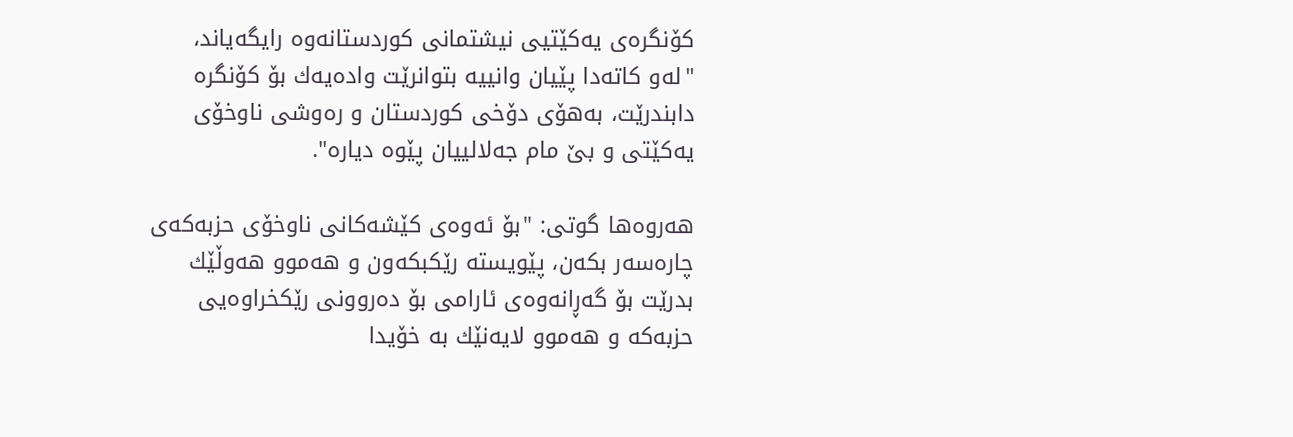كۆنگره‌ی یه‌كێتیی نیشتمانی كوردستانه‌وه‌ رایگه‌یاند، "له‌و كاته‌دا پێیان وانییه‌ بتوانرێت واده‌یه‌ك بۆ كۆنگره‌ دابندرێت، به‌هۆی دۆخی كوردستان و ره‌وشی ناوخۆی یه‌كێتی و بێ مام جه‌لالییان پێوه‌ دیاره".

هه‌روه‌ها گوتی: "بۆ ئه‌وه‌ی كێشه‌كانی ناوخۆی حزبه‌كه‌ی چاره‌سه‌ر بكه‌ن، پێویسته‌ رێكبكه‌ون و هه‌موو هه‌وڵێك بدرێت بۆ گه‌ڕانه‌وه‌ی ئارامی بۆ ده‌روونی رێكخراوه‌یی حزبه‌كه‌ و هه‌موو لایه‌نێك به‌ خۆیدا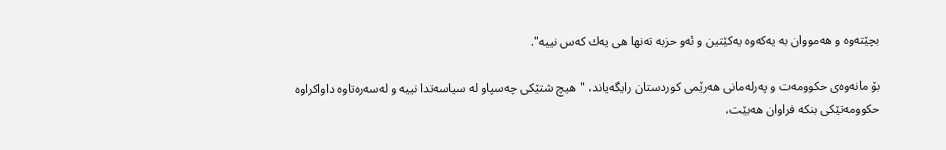بچێته‌وه‌ و هه‌مووان به‌ یه‌كه‌وه‌ یه‌كێتین و ئه‌و حزبه‌ ته‌نها هی یه‌ك كه‌س نییه".

بۆ مانه‌وه‌ی حكوومه‌ت و په‌رله‌مانی هه‌رێمی كوردستان رایگه‌یاند، "هیچ شتێكی چه‌سپاو له‌ سیاسه‌تدا نییه‌ و له‌سه‌ره‌تاوه‌ داواكراوه‌ حكوومه‌تێكی بنكه‌ فراوان هه‌بێت،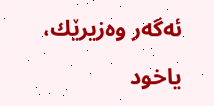ئه‌گه‌ر وه‌زیرێك، یاخود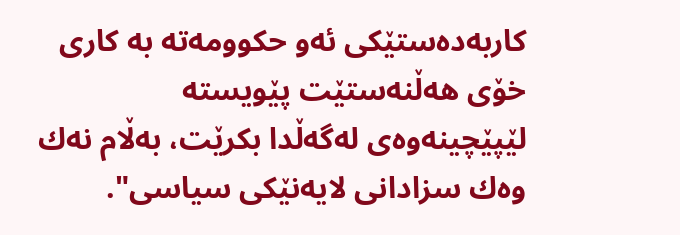كاربه‌ده‌ستێكی ئه‌و حكوومه‌ته‌ به‌ كاری خۆی هه‌ڵنه‌ستێت پێویسته‌ لێپێچینه‌وه‌ی له‌گه‌ڵدا بكرێت، به‌ڵام نه‌ك وه‌ك سزادانی لایه‌نێكی سیاسی".